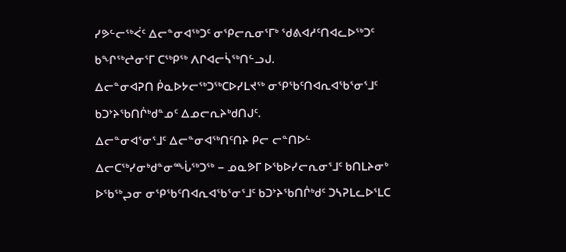ᓯᕗᓪᓕᖅᐹᑦ ᐃᓕᓐᓂᐊᖅᑐᑦ ᓂᕿᓕᕆᓂᕐᒥᒃ ᖁᕕᐊᓱᑦᑎᐊᓚᐅᖅᑐᑦ ᑲᖏᖅᖠᓂᕐᒥ ᑕᖅᑭᖅ ᐱᒋᐊᓕᓵᖅᑎᓪᓗᒍ.
ᐃᓕᓐᓂᐊᕈᑎ ᑮᓇᐅᔭᓕᖅᑐᖅᑕᐅᓯᒪᔪᖅ ᓂᕿᖃᑦᑎᐊᕆᐊᖃᕐᓂᕐᒧᑦ ᑲᑐᔾᔨᖃᑎᒌᒃᑯᓐᓄᑦ ᐃᓄᓕᕆᔨᒃᑯᑎᒍᑦ.
ᐃᓕᓐᓂᐊᕐᓂᕐᒧᑦ ᐃᓕᓐᓂᐊᖅᑎᑦᑎᔨ ᑭᓕ ᓕᓐᑎᐅᓪ ᐃᓕᑕᖅᓯᓂᒃᑯᓐᓂᙶᖅᑐᖅ − ᓄᓇᕗᒥ ᐅᖃᐅᓯᓕᕆᓂᕐᒧᑦ ᑲᑎᒪᔨᓂᒃ ᐅᖃᖅᖢᓂ ᓂᕿᖃᑦᑎᐊᕆᐊᖃᕐᓂᕐᒧᑦ ᑲᑐᔾᔨᖃᑎᒌᒃᑯᑦ ᑐᓴᕈᒪᓚᐅᕐᒪᑕ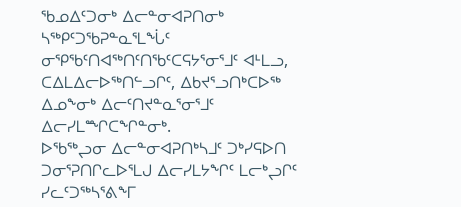ᖃᓄᐃᑦᑐᓂᒃ ᐃᓕᓐᓂᐊᕈᑎᓂᒃ ᓴᖅᑭᑦᑐᖃᕈᓐᓇᕐᒪᖔᑦ ᓂᕿᖃᑦᑎᐊᖅᑎᑦᑎᖃᑦᑕᕋᔭᕐᓂᕐᒧᑦ ᐊᒻᒪᓗ, ᑕᐃᒪᐃᓕᐅᖅᑎᓪᓗᒋᑦ, ᐃᑲᔪᕐᓗᑎᒃᑕᐅᖅ ᐃᓄᖕᓂᒃ ᐃᓕᑦᑎᔪᓐᓇᕐᓂᕐᒧᑦ ᐃᓕᓯᒪᙱᑕᖏᓐᓂᒃ.
ᐅᖃᖅᖢᓂ ᐃᓕᓐᓂᐊᕈᑎᒃᓴᒧᑦ ᑐᒃᓯᕋᐅᑎ ᑐᓂᕐᕈᑎᒋᓚᐅᕐᒪᒍ ᐃᓕᓯᒪᔭᖏᑦ ᒪᓕᒃᖢᒋᑦ ᓯᓚᑦᑐᖅᓴᕐᕕᖕᒥ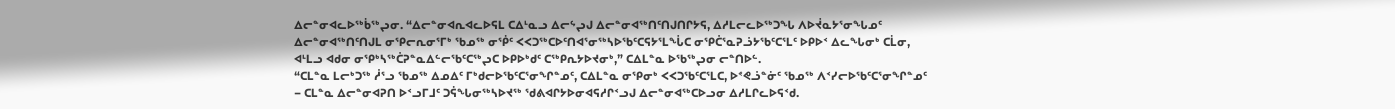ᐃᓕᓐᓂᐊᓚᐅᖅᑳᖅᖢᓂ. “ᐃᓕᓐᓂᐊᕆᐊᓚᐅᕋᒪ ᑕᐃᒻᓇᓗ ᐃᓕᖦᖢᒍ ᐃᓕᓐᓂᐊᖅᑎᑦᑎᒍᑎᒋᔭᕋ, ᐃᓱᒪᓕᓚᐅᖅᑐᖓ ᐱᐅᔫᓇᔭᕐᓂᖓᓄᑦ ᐃᓕᓐᓂᐊᖅᑎᑦᑎᒍᒪ ᓂᕿᓕᕆᓂᕐᒥᒃ ᖃᓄᖅ ᓂᖀᑦ ᐸᐸᑐᖅᑕᐅᑦᑎᐊᕐᓂᖅᓴᐅᖃᑦᑕᕋᔭᕐᒪᖔᑕ ᓂᕿᑖᕐᓇᕈᓘᔭᖃᑦᑕᕐᒪᑦ ᐅᑭᐅᑉ ᐃᓚᖓᓂᒃ ᑕᒫᓂ, ᐊᒻᒪᓗ ᐊᑯᓂ ᓂᕿᒃᓴᖅᑖᕈᓐᓇᐃᓪᓕᖃᑦᑕᖅᖢᑕ ᐅᑭᐅᒃᑯᑦ ᑕᖅᑭᕆᔭᐅᔪᓂᒃ,” ᑕᐃᒪᓐᓇ ᐅᖃᖅᖢᓂ ᓕᓐᑎᐅᓪ.
“ᑕᒪᓐᓇ ᒪᓕᒃᑐᖅ ᓲᕐᓗ ᖃᓄᖅ ᐃᓄᐃᑦ ᒥᒃᑯᓕᐅᖃᑦᑕᕐᓂᖏᓐᓄᑦ, ᑕᐃᒪᓐᓇ ᓂᕿᓂᒃ ᐸᐸᑐᖃᑦᑕᕐᒪᑕ, ᐅᕝᕙᓘᓐᓃᑦ ᖃᓄᖅ ᐱᑉᓯᓕᐅᖃᑦᑕᕐᓂᖏᓐᓄᑦ − ᑕᒪᓐᓇ ᐃᓕᓐᓂᐊᕈᑎ ᐅᑉᓗᒥᒧᑦ ᑐᕌᖓᓂᖅᓴᐅᔪᖅ ᖁᕕᐊᒋᔭᐅᓂᐊᕋᓱᒋᑉᓗᒍ ᐃᓕᓐᓂᐊᖅᑕᐅᓗᓂ ᐃᓱᒪᒋᓚᐅᕋᑉᑯ.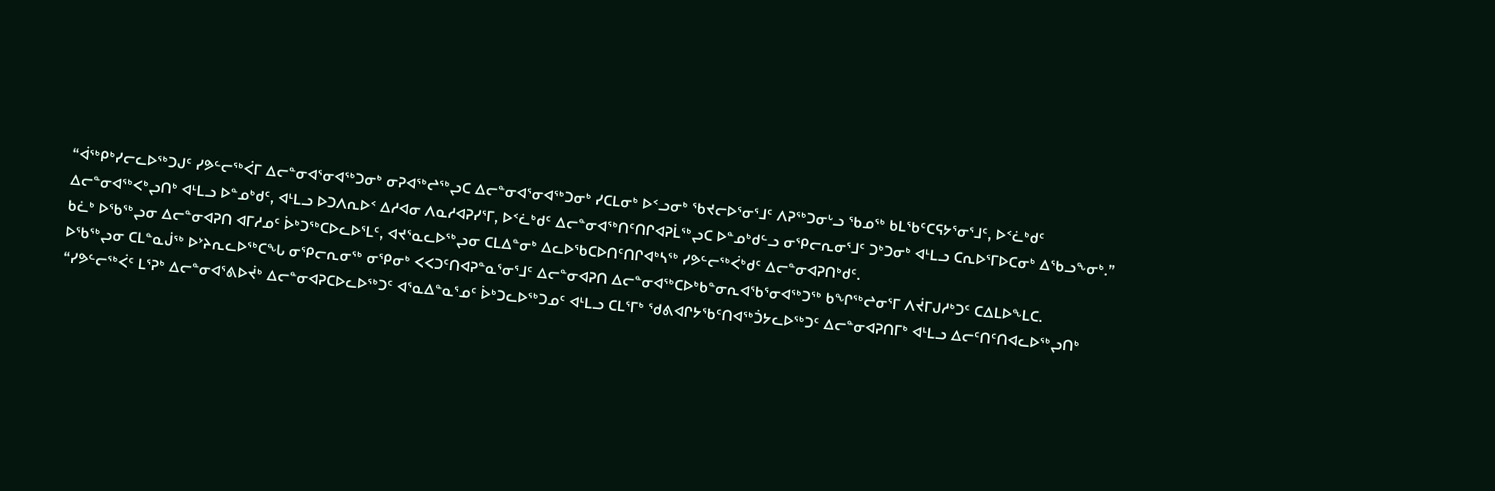“ᐋᖅᑭᒃᓯᓕᓚᐅᖅᑐᒍᑦ ᓯᕗᓪᓕᖅᐹᒥ ᐃᓕᓐᓂᐊᕐᓂᐊᖅᑐᓂᒃ ᓂᕈᐊᖅᖠᖅᖢᑕ ᐃᓕᓐᓂᐊᕐᓂᐊᖅᑐᓂᒃ ᓯᑕᒪᓂᒃ ᐅᑉᓗᓂᒃ ᖃᔪᓕᐅᕐᓂᕐᒧᑦ ᐱᕈᖅᑐᓂᒡᓗ ᖃᓄᖅ ᑲᒪᖃᑦᑕᕋᔭᕐᓂᕐᒧᑦ, ᐅᑉᓛᒃᑯᑦ ᐃᓕᓐᓂᐊᖅᐸᒃᖢᑎᒃ ᐊᒻᒪᓗ ᐅᓐᓄᒃᑯᑦ, ᐊᒻᒪᓗ ᐅᑐᐱᕆᐅᑉ ᐃᓱᐊᓂ ᐱᓇᓱᐊᕈᓯᕐᒥ, ᐅᑉᓛᒃᑯᑦ ᐃᓕᓐᓂᐊᖅᑎᑦᑎᒋᐊᕈᒫᖅᖢᑕ ᐅᓐᓄᒃᑯᓪᓗ ᓂᕿᓕᕆᓂᕐᒧᑦ ᑐᒃᑐᓂᒃ ᐊᒻᒪᓗ ᑕᕆᐅᕐᒥᐅᑕᓂᒃ ᐃᖃᓗᖕᓂᒃ.”
ᑲᓛᒃ ᐅᖃᖅᖢᓂ ᐃᓕᓐᓂᐊᕈᑎ ᐊᒥᓱᓄᑦ ᐆᒃᑐᖅᑕᐅᓚᐅᕐᒪᑦ, ᐊᔪᕐᓇᓚᐅᖅᖢᓂ ᑕᒪᐃᓐᓂᒃ ᐃᓚᐅᖃᑕᐅᑎᑦᑎᒋᐊᒃᓴᖅ ᓯᕗᓪᓕᖅᐹᒃᑯᑦ ᐃᓕᓐᓂᐊᕈᑎᒃᑯᑦ.
ᐅᖃᖅᖢᓂ ᑕᒪᓐᓇᒎᖅ ᐅᔾᔨᕆᓚᐅᖅᑕᖓ ᓂᕿᓕᕆᓂᖅ ᓂᕿᓂᒃ ᐸᐸᑐᑦᑎᐊᕈᓐᓇᕐᓂᕐᒧᑦ ᐃᓕᓐᓂᐊᕈᑎ ᐃᓕᓐᓂᐊᖅᑕᐅᒃᑲᓐᓂᕆᐊᖃᕐᓂᐊᖅᑐᖅ ᑲᖏᖅᖠᓂᕐᒥ ᐱᔫᒥᒍᓱᒃᑐᑦ ᑕᐃᒪᐅᖕᒪᑕ.
“ᓯᕗᓪᓕᖅᐹᑦ ᒪᕐᕈᒃ ᐃᓕᓐᓂᐊᕐᕕᐅᔫᒃ ᐃᓕᓐᓂᐊᕈᑕᐅᓚᐅᖅᑐᑦ ᐊᕐᓇᐃᓐᓇᕐᓄᑦ ᐆᒃᑐᓚᐅᖅᑐᓄᑦ ᐊᒻᒪᓗ ᑕᒪᕐᒥᒃ ᖁᕕᐊᒋᔭᖃᑦᑎᐊᖅᑑᔭᓚᐅᖅᑐᑦ ᐃᓕᓐᓂᐊᕈᑎᒥᒃ ᐊᒻᒪᓗ ᐃᓕᑦᑎᑦᑎᐊᓚᐅᖅᖢᑎᒃ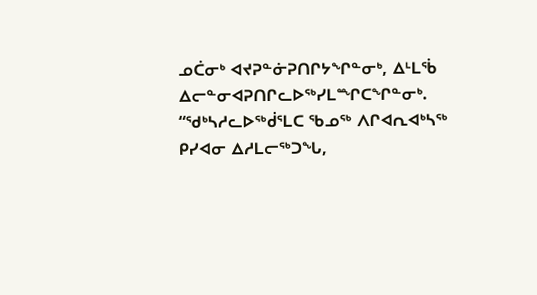ᓄᑖᓂᒃ ᐊᔪᕈᓐᓃᕈᑎᒋᔭᖏᓐᓂᒃ, ᐃᒻᒪᖄ ᐃᓕᓐᓂᐊᕈᑎᒋᓚᐅᖅᓯᒪᙱᑕᖏᓐᓂᒃ.
“ᖁᒃᓴᓱᓚᐅᖅᑰᕐᒪᑕ ᖃᓄᖅ ᐱᒋᐊᕆᐊᒃᓴᖅ ᑭᓯᐊᓂ ᐃᓱᒪᓕᖅᑐᖓ,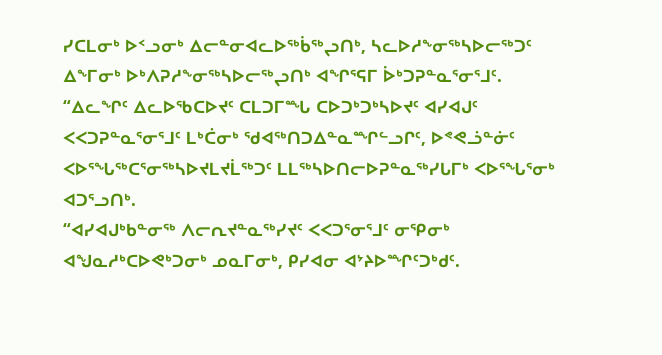ᓯᑕᒪᓂᒃ ᐅᑉᓗᓂᒃ ᐃᓕᓐᓂᐊᓚᐅᖅᑳᖅᖢᑎᒃ, ᓴᓚᐅᓱᖕᓂᖅᓴᐅᓕᖅᑐᑦ ᐃᖕᒥᓂᒃ ᐅᒃᐱᕈᓱᖕᓂᖅᓴᐅᓕᖅᖢᑎᒃ ᐊᖏᕐᕋᒥ ᐆᒃᑐᕈᓐᓇᕐᓂᕐᒧᑦ.
“ᐃᓚᖏᑦ ᐃᓚᐅᖃᑕᐅᔪᑦ ᑕᒪᑐᒥᙵ ᑕᐅᑐᒃᑐᒃᓴᐅᔪᑦ ᐊᓯᐊᒍᑦ ᐸᐸᑐᕈᓐᓇᕐᓂᕐᒧᑦ ᒪᒃᑖᓂᒃ ᖁᐊᖅᑎᑐᐃᓐᓇᙱᓪᓗᒋᑦ, ᐅᕝᕙᓘᓐᓃᑦ ᐸᐅᕐᖓᖅᑕᕐᓂᖅᓴᐅᔪᒪᔪᒫᖅᑐᑦ ᒪᒪᖅᓴᐅᑎᓕᐅᕈᓐᓇᖅᓯᒐᒥᒃ ᐸᐅᕐᖓᕐᓂᒃ ᐊᑐᕐᓗᑎᒃ.
“ᐊᓯᐊᒍᒃᑲᓐᓂᖅ ᐱᓕᕆᔪᓐᓇᖅᓯᔪᑦ ᐸᐸᑐᕐᓂᕐᒧᑦ ᓂᕿᓂᒃ ᐊᖑᓇᓱᒃᑕᐅᕙᒃᑐᓂᒃ ᓄᓇᒥᓂᒃ, ᑭᓯᐊᓂ ᐊᔾᔨᐅᙱᑦᑐᒃᑯᑦ.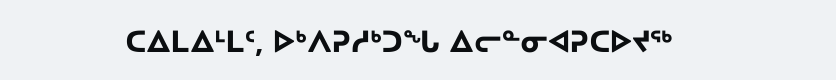ᑕᐃᒪᐃᒻᒪᑦ, ᐅᒃᐱᕈᓱᒃᑐᖓ ᐃᓕᓐᓂᐊᕈᑕᐅᔪᖅ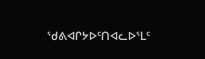ᖁᕕᐊᒋᔭᐅᑦᑎᐊᓚᐅᕐᒪᑦ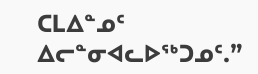ᑕᒪᐃᓐᓄᑦ ᐃᓕᓐᓂᐊᓚᐅᖅᑐᓄᑦ.”